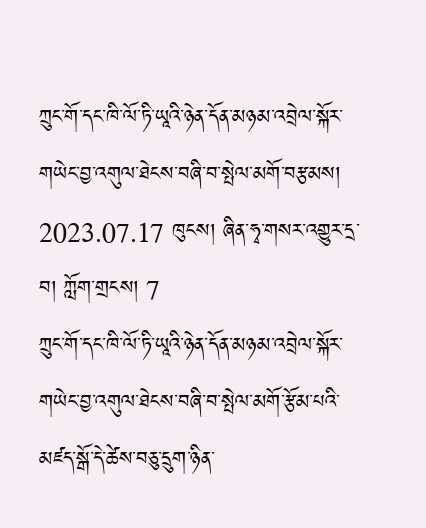ཀྲུང་གོ་དང་ཁི་ལོ་ཏི་ཡཱའི་ཉེན་དོན་མཉམ་འབྲེལ་སྐོར་གཡེང་བྱ་འགུལ་ཐེངས་བཞི་བ་སྤེལ་མགོ་བརྩམས།
2023.07.17 ཁུངས། ཞིན་ཧྭ་གསར་འགྱུར་དྲ་བ། ཀློག་གྲངས། 7
ཀྲུང་གོ་དང་ཁི་ལོ་ཏི་ཡཱའི་ཉེན་དོན་མཉམ་འབྲེལ་སྐོར་གཡེང་བྱ་འགུལ་ཐེངས་བཞི་བ་སྤེལ་མགོ་རྩོམ་པའི་མཛད་སྒོ་དེ་ཚེས་བཅུ་དྲུག་ཉིན་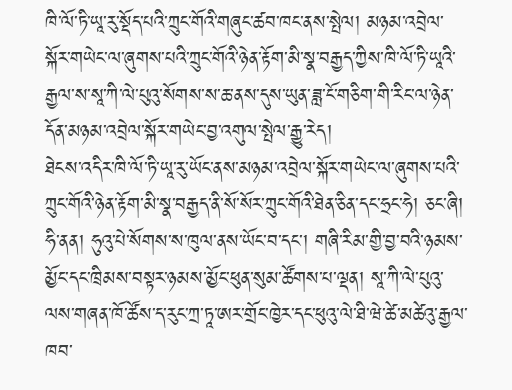ཁི་ལོ་ཏི་ཡཱ་རུ་སྡོད་པའི་ཀྲུང་གོའི་གཞུང་ཚབ་ཁང་ནས་སྤེལ། མཉམ་འབྲེལ་སྐོར་གཡེང་ལ་ཞུགས་པའི་ཀྲུང་གོའི་ཉེན་རྟོག་མི་སྣ་བརྒྱད་ཀྱིས་ཁི་ལོ་ཏི་ཡཱའི་རྒྱལ་ས་སཱ་ཀི་ལེ་པུའུ་སོགས་ས་ཆ་ནས་དུས་ཡུན་ཟླ་ངོ་གཅིག་གི་རིང་ལ་ཉེན་དོན་མཉམ་འབྲེལ་སྐོར་གཡེང་བྱ་འགུལ་སྤེལ་རྒྱུ་རེད།
ཐེངས་འདིར་ཁི་ལོ་ཏི་ཡཱ་རུ་ཡོང་ནས་མཉམ་འབྲེལ་སྐོར་གཡེང་ལ་ཞུགས་པའི་ཀྲུང་གོའི་ཉེན་རྟོག་མི་སྣ་བརྒྱད་ནི་སོ་སོར་ཀྲུང་གོའི་ཐེན་ཅིན་དང་ཧྲང་ཧེ། ཅང་ཞི། ཧི་ནན། ཧུའུ་པེ་སོགས་ས་ཁུལ་ནས་ཡོང་བ་དང་། གཞི་རིམ་གྱི་བྱ་བའི་ཉམས་མྱོང་དང་ཁྲིམས་བསྟར་ཉམས་མྱོང་ཕུན་སུམ་ཚོགས་པ་ལྡན། སཱ་ཀི་ལེ་པུའུ་ལས་གཞན་ཁོ་ཚོས་ད་རུང་ཀྲ་ཏཱ་ཨར་གྲོང་ཁྱེར་དང་ཕུའུ་ལེ་ཐི་ཝེ་ཚེ་མཚེའུ་རྒྱལ་ཁབ་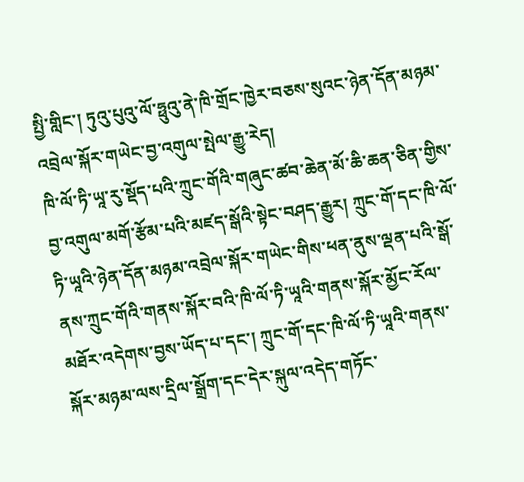སྤྱི་གླིང་། ཏུའུ་པུའུ་ལོ་ཧྥུའུ་ནེ་ཁི་གྲོང་ཁྱེར་བཅས་སུའང་ཉེན་དོན་མཉམ་འབྲེལ་སྐོར་གཡེང་བྱ་འགུལ་སྤེལ་རྒྱུ་རེད།
ཁི་ལོ་ཏི་ཡཱ་རུ་སྡོད་པའི་ཀྲུང་གོའི་གཞུང་ཚབ་ཆེན་མོ་ཆི་ཆན་ཅིན་གྱིས་བྱ་འགུལ་མགོ་རྩོམ་པའི་མཛད་སྒོའི་སྟེང་བཤད་རྒྱུར། ཀྲུང་གོ་དང་ཁི་ལོ་ཏི་ཡཱའི་ཉེན་དོན་མཉམ་འབྲེལ་སྐོར་གཡེང་གིས་ཕན་ནུས་ལྡན་པའི་སྒོ་ནས་ཀྲུང་གོའི་གནས་སྐོར་བའི་ཁི་ལོ་ཏི་ཡཱའི་གནས་སྐོར་མྱོང་རོལ་མཐོར་འདེགས་བྱས་ཡོད་པ་དང་། ཀྲུང་གོ་དང་ཁི་ལོ་ཏི་ཡཱའི་གནས་སྐོར་མཉམ་ལས་དྲིལ་སྒྲོག་དང་དེར་སྐུལ་འདེད་གཏོང་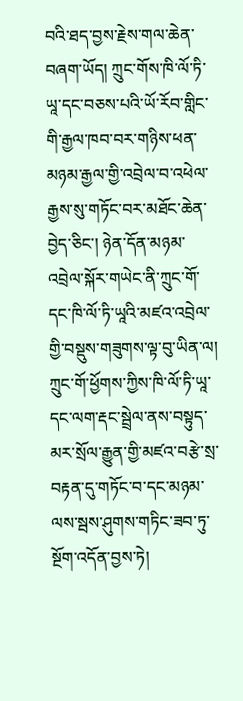བའི་ཐད་བྱས་རྗེས་གལ་ཆེན་བཞག་ཡོད། ཀྲུང་གོས་ཁི་ལོ་ཏི་ཡཱ་དང་བཅས་པའི་ཡོ་རོབ་གླིང་གི་རྒྱལ་ཁབ་བར་གཉིས་ཕན་མཉམ་རྒྱལ་གྱི་འབྲེལ་བ་འཕེལ་རྒྱས་སུ་གཏོང་བར་མཐོང་ཆེན་བྱེད་ཅིང་། ཉེན་དོན་མཉམ་འབྲེལ་སྐོར་གཡེང་ནི་ཀྲུང་གོ་དང་ཁི་ལོ་ཏི་ཡཱའི་མཛའ་འབྲེལ་གྱི་བསྡུས་གཟུགས་ལྟ་བུ་ཡིན་ལ། ཀྲུང་གོ་ཕྱོགས་ཀྱིས་ཁི་ལོ་ཏི་ཡཱ་དང་ལག་རྡང་སྦྲེལ་ནས་བསྟུད་མར་སྲོལ་རྒྱུན་གྱི་མཛའ་བརྩེ་སྲ་བརྟན་དུ་གཏོང་བ་དང་མཉམ་ལས་སྦས་ཤུགས་གཏིང་ཟབ་ཏུ་སྔོག་འདོན་བྱས་ཏེ།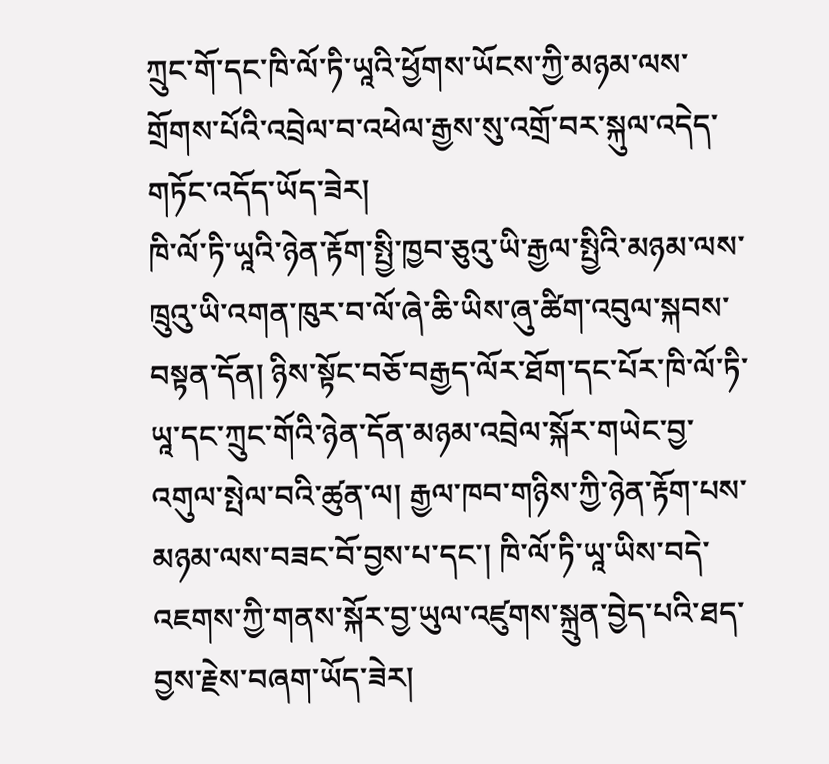ཀྲུང་གོ་དང་ཁི་ལོ་ཏི་ཡཱའི་ཕྱོགས་ཡོངས་ཀྱི་མཉམ་ལས་གྲོགས་པོའི་འབྲེལ་བ་འཕེལ་རྒྱས་སུ་འགྲོ་བར་སྐུལ་འདེད་གཏོང་འདོད་ཡོད་ཟེར།
ཁི་ལོ་ཏི་ཡཱའི་ཉེན་རྟོག་སྤྱི་ཁྱབ་ཅུའུ་ཡི་རྒྱལ་སྤྱིའི་མཉམ་ལས་ཁྲུའུ་ཡི་འགན་ཁུར་བ་ལོ་ཞེ་ཆི་ཡིས་ཞུ་ཚིག་འབུལ་སྐབས་བསྟན་དོན། ཉིས་སྟོང་བཅོ་བརྒྱད་ལོར་ཐོག་དང་པོར་ཁི་ལོ་ཏི་ཡཱ་དང་ཀྲུང་གོའི་ཉེན་དོན་མཉམ་འབྲེལ་སྐོར་གཡེང་བྱ་འགུལ་སྤེལ་བའི་ཚུན་ལ། རྒྱལ་ཁབ་གཉིས་ཀྱི་ཉེན་རྟོག་པས་མཉམ་ལས་བཟང་བོ་བྱས་པ་དང་། ཁི་ལོ་ཏི་ཡཱ་ཡིས་བདེ་འཇགས་ཀྱི་གནས་སྐོར་བྱ་ཡུལ་འཛུགས་སྐྲུན་བྱེད་པའི་ཐད་བྱས་རྗེས་བཞག་ཡོད་ཟེར།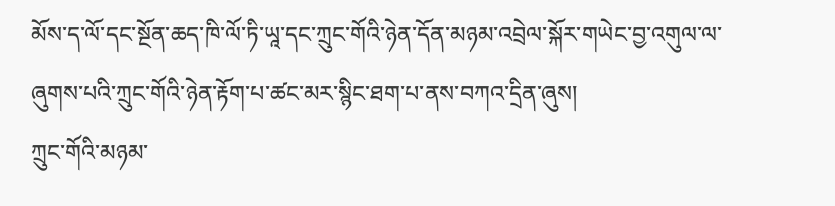མོས་ད་ལོ་དང་སྔོན་ཆད་ཁི་ལོ་ཏི་ཡཱ་དང་ཀྲུང་གོའི་ཉེན་དོན་མཉམ་འབྲེལ་སྐོར་གཡེང་བྱ་འགུལ་ལ་ཞུགས་པའི་ཀྲུང་གོའི་ཉེན་རྟོག་པ་ཚང་མར་སྙིང་ཐག་པ་ནས་བཀའ་དྲིན་ཞུས།
ཀྲུང་གོའི་མཉམ་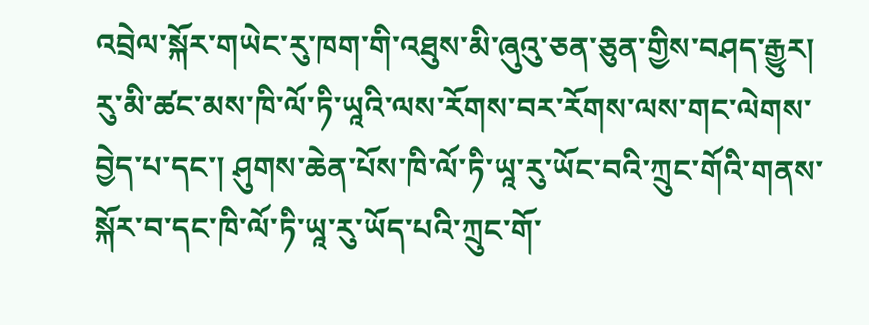འབྲེལ་སྐོར་གཡེང་རུ་ཁག་གི་འཐུས་མི་ཞུའུ་ཅན་ཅུན་གྱིས་བཤད་རྒྱུར། རུ་མི་ཚང་མས་ཁི་ལོ་ཏི་ཡཱའི་ལས་རོགས་བར་རོགས་ལས་གང་ལེགས་བྱེད་པ་དང་། ཤུགས་ཆེན་པོས་ཁི་ལོ་ཏི་ཡཱ་རུ་ཡོང་བའི་ཀྲུང་གོའི་གནས་སྐོར་བ་དང་ཁི་ལོ་ཏི་ཡཱ་རུ་ཡོད་པའི་ཀྲུང་གོ་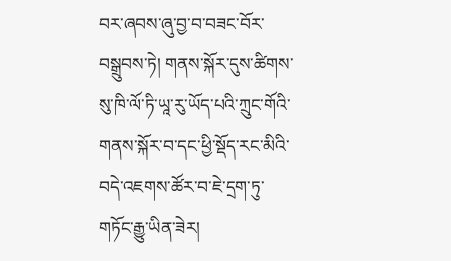བར་ཞབས་ཞུ་བྱ་བ་བཟང་བོར་བསྒྲུབས་ཏེ། གནས་སྐོར་དུས་ཚིགས་སུ་ཁི་ལོ་ཏི་ཡཱ་རུ་ཡོད་པའི་ཀྲུང་གོའི་གནས་སྐོར་བ་དང་ཕྱི་སྡོད་རང་མིའི་བདེ་འཇགས་ཚོར་བ་ཇེ་དྲག་ཏུ་གཏོང་རྒྱུ་ཡིན་ཟེར།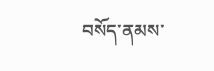བསོད་ནམས་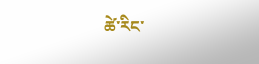ཚེ་རིང་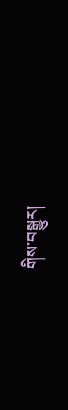གིས་བསྒྱུར།